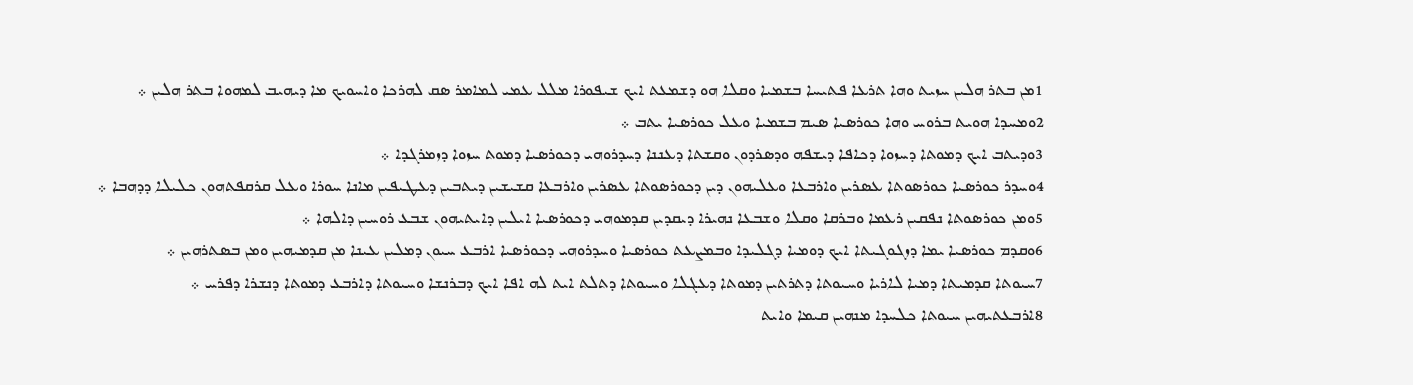1ܡܢ ܒܬܪ ܗܠܝܢ ܚܙܝܬ ܘܗܐ ܬܪܥܐ ܦܬܝܚܐ ܒܫܡܝܐ ܘܩܠܐ ܗܘ ܕܫܡܥܬ ܐܝܟ ܫܝܦܘܪܐ ܡܠܠ ܥܡܝ ܠܡܐܡܪ ܤܩ ܠܗܪܟܐ ܘܐܚܘܝܟ ܡܐ ܕܝܗܝܒ ܠܡܗܘܐ ܒܬܪ ܗܠܝܢ ܀
2ܘܡܚܕܐ ܗܘܝܬ ܒܪܘܚ ܘܗܐ ܟܘܪܤܝܐ ܤܝܡ ܒܫܡܝܐ ܘܥܠ ܟܘܪܤܝܐ ܝܬܒ ܀
3ܘܕܝܬܒ ܐܝܟ ܕܡܘܬܐ ܕܚܙܘܐ ܕܟܐܦܐ ܕܝܫܦܗ ܘܕܤܪܕܘܢ ܘܩܫܬܐ ܕܥܢܢܐ ܕܚܕܪܘܗܝ ܕܟܘܪܤܝܐ ܕܡܘܬ ܚܙܘܐ ܕܙܡܪܓܕܐ ܀
4ܘܚܕܪ ܟܘܪܤܝܐ ܟܘܪܤܘܬܐ ܥܤܪܝܢ ܘܐܪܒܥܐ ܘܥܠܝܗܘܢ ܕܝܢ ܕܟܘܪܤܘܬܐ ܥܤܪܝܢ ܘܐܪܒܥܐ ܩܫܝܫܝܢ ܕܝܬܒܝܢ ܕܥܛܝܦܝܢ ܡܐܢܐ ܚܘܪܐ ܘܥܠ ܩܪܩܦܬܗܘܢ ܟܠܝܠܐ ܕܕܗܒܐ ܀
5ܘܡܢ ܟܘܪܤܘܬܐ ܢܦܩܝܢ ܪܥܡܐ ܘܒܪܩܐ ܘܩܠܐ ܘܫܒܥܐ ܢܗܝܪܐ ܕܝܩܕܝܢ ܩܕܡܘܗܝ ܕܟܘܪܤܝܐ ܐܝܠܝܢ ܕܐܝܬܝܗܘܢ ܫܒܥ ܪܘܚܝܢ ܕܐܠܗܐ ܀
6ܘܩܕܡ ܟܘܪܤܝܐ ܝܡܐ ܕܙܓܘܓܝܬܐ ܐܝܟ ܕܘܡܝܐ ܕܓܠܝܕܐ ܘܒܡܨܥܬ ܟܘܪܤܝܐ ܘܚܕܪܘܗܝ ܕܟܘܪܤܝܐ ܐܪܒܥ ܚܝܘܢ ܕܡܠܝܢ ܥܝܢܐ ܡܢ ܩܕܡܝܗܝܢ ܘܡܢ ܒܤܬܪܗܝܢ ܀
7ܚܝܘܬܐ ܩܕܡܝܬܐ ܕܡܝܐ ܠܐܪܝܐ ܘܚܝܘܬܐ ܕܬܪܬܝܢ ܕܡܘܬܐ ܕܥܓܠܐ ܘܚܝܘܬܐ ܕܬܠܬ ܐܝܬ ܠܗ ܐܦܐ ܐܝܟ ܕܒܪܢܫܐ ܘܚܝܘܬܐ ܕܐܪܒܥ ܕܡܘܬܐ ܕܢܫܪܐ ܕܦܪܚ ܀
8ܐܪܒܥܬܝܗܝܢ ܚܝܘܬܐ ܟܠܚܕܐ ܡܢܗܝܢ ܩܝܡܐ ܘܐܝܬ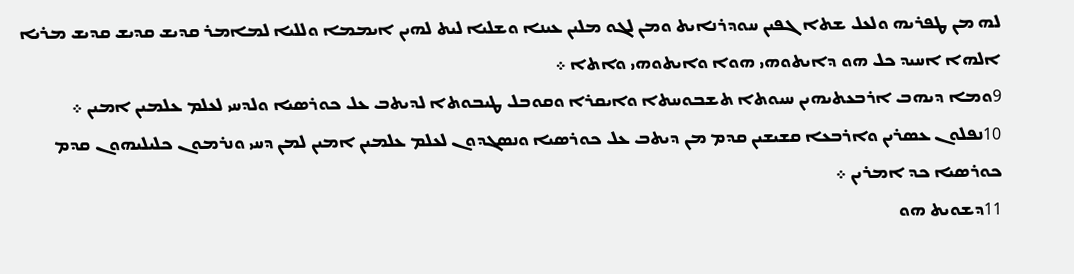ܠܗ ܡܢ ܛܦܪܝܗ ܘܠܥܠ ܫܬܐ ܓܦܝܢ ܚܘܕܪܢܐܝܬ ܘܡܢ ܠܓܘ ܡܠܝܢ ܥܝܢܐ ܘܫܠܝܐ ܠܝܬ ܠܗܝܢ ܐܝܡܡܐ ܘܠܠܝܐ ܠܡܐܡܪ ܩܕܝܫ ܩܕܝܫ ܩܕܝܫ ܡܪܝܐ ܐܠܗܐ ܐܚܝܕ ܟܠ ܗܘ ܕܐܝܬܘܗܝ ܗܘܐ ܘܐܝܬܘܗܝ ܘܐܬܐ ܀
9ܘܡܐ ܕܝܗܒ ܐܪܒܥܬܝܗܝܢ ܚܝܘܬܐ ܬܫܒܘܚܬܐ ܘܐܝܩܪܐ ܘܩܘܒܠ ܛܝܒܘܬܐ ܠܕܝܬܒ ܥܠ ܟܘܪܤܝܐ ܘܠܕܚܝ ܠܥܠܡ ܥܠܡܝܢ ܐܡܝܢ ܀
10ܢܦܠܘܢ ܥܤܪܝܢ ܘܐܪܒܥܐ ܩܫܝܫܝܢ ܩܕܡ ܡܢ ܕܝܬܒ ܥܠ ܟܘܪܤܝܐ ܘܢܤܓܕܘܢ ܠܥܠܡ ܥܠܡܝܢ ܐܡܝܢ ܠܡܢ ܕܚܝ ܘܢܪܡܘܢ ܟܠܝܠܝܗܘܢ ܩܕܡ ܟܘܪܤܝܐ ܟܕ ܐܡܪܝܢ ܀
11ܕܫܘܝܬ ܗܘ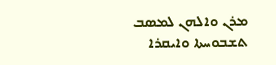ܡܪܢ ܘܐܠܗܢ ܠܡܤܒ ܬܫܒܘܚܬܐ ܘܐܝܩܪܐ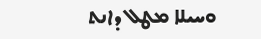ܘܚܝܠܐ ܡܛܠ ܕܐܢܬ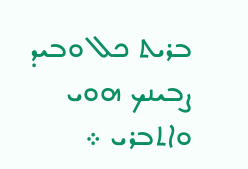ܒܪܝܬ ܟܠ ܘܒܝܕ ܨܒܝܢܟ ܗܘܝ ܘܐܬܒܪܝ ܀